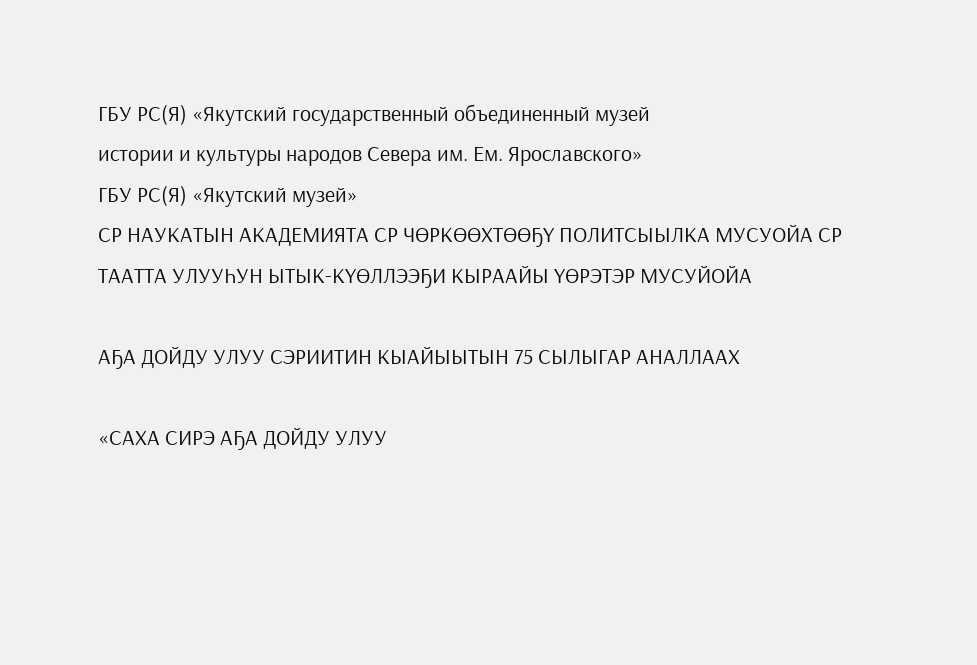ГБУ РС(Я) «Якутский государственный объединенный музей
истории и культуры народов Севера им. Ем. Ярославского»
ГБУ РС(Я) «Якутский музей»
СР НАУКАТЫН АКАДЕМИЯТА СР ЧӨРКӨӨХТӨӨҔҮ ПОЛИТСЫЫЛКА МУСУОЙА СР ТААТТА УЛУУҺУН ЫТЫК-КҮӨЛЛЭЭҔИ КЫРААЙЫ ҮӨРЭТЭР МУСУЙОЙА

АҔА ДОЙДУ УЛУУ СЭРИИТИН КЫАЙЫЫТЫН 75 СЫЛЫГАР АНАЛЛААХ

«САХА СИРЭ АҔА ДОЙДУ УЛУУ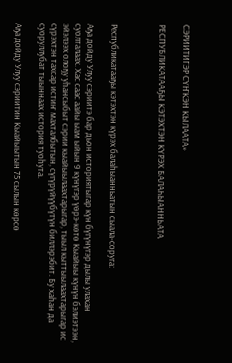СЭРИИТИГЭР СҮҤКЭН КЫЛААТА»

РЕСПУБЛИКАТААҔЫ КЭТЭХТЭН КҮРЭХ БАЛАҺЫАННЬАТА



Республикатааҕы кэтэхтэн күрэх балаһыанньатын сыала-соруга:

Аҕа дойду Улуу сэриитэ бар дьон историятыгар күн бүгүнүгэр дылы улахан суолталаах. Хас саас аайы ыам ыйын 9 күнүгэр үөрэ-көтө Кыайыы күнүн бэлиэтээн, эйэлээх олоҕу уһансыбыт сэрии кыайыылаахтарыгар, тыыл кыттыылаахтарыгар ис сүрэхтэн тахсар истиҥ махталбытын, сүгүрүйүүбүтүн биллэрэбит. Бу хаһан да суоруллубат тыыннаах история туоһута.

Аҕа дойду Улуу сэриитин Кыайыытын 75 сылын көрсө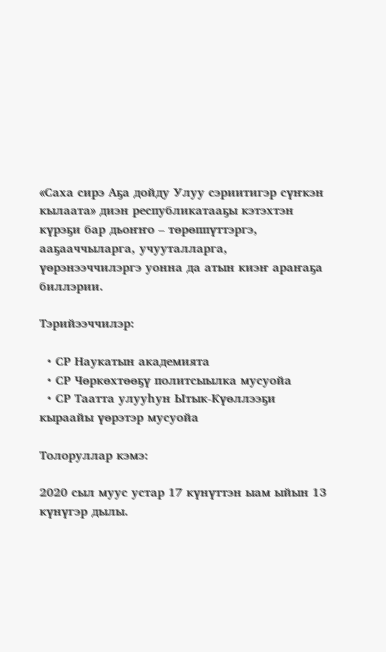«Саха сирэ Аҕа дойду Улуу сэриитигэр сүҥкэн кылаата» диэн республикатааҕы кэтэхтэн күрэҕи бар дьоҥҥо – төрөппүттэргэ, ааҕааччыларга, учууталларга, үөрэнээччилэргэ уонна да атын киэҥ араҥаҕа биллэрии.

Тэрийээччилэр:

  • СР Наукатын академията
  • СР Чөркөхтөөҕү политсыылка мусуойа
  • СР Таатта улууһун Ытык-Күөллээҕи кыраайы үөрэтэр мусуойа

Толоруллар кэмэ:

2020 сыл муус устар 17 күнүттэн ыам ыйын 13 күнүгэр дылы.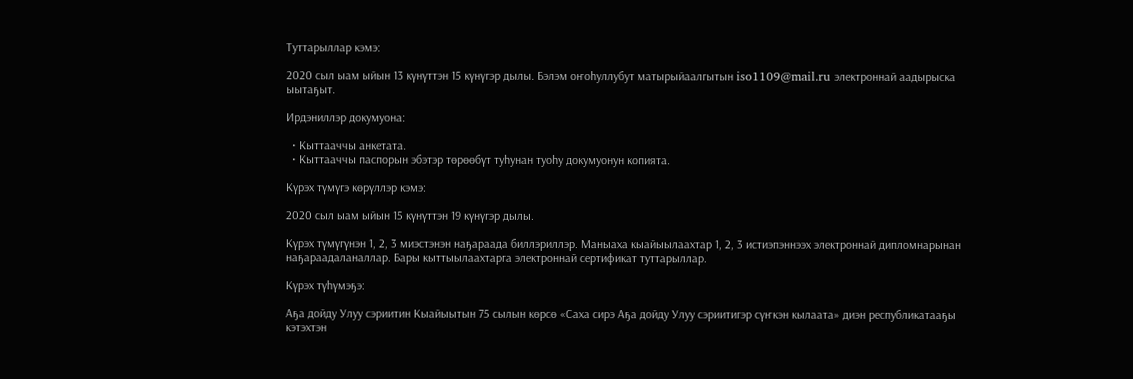Туттарыллар кэмэ:

2020 сыл ыам ыйын 13 күнүттэн 15 күнүгэр дылы. Бэлэм оҥоһуллубут матырыйаалгытын iso1109@mail.ru электроннай аадырыска ыытаҕыт.

Ирдэниллэр докумуона:

  • Кыттааччы анкетата.
  • Кыттааччы паспорын эбэтэр төрөөбүт туһунан туоһу докумуонун копията.

Күрэх түмүгэ көрүллэр кэмэ:

2020 сыл ыам ыйын 15 күнүттэн 19 күнүгэр дылы.

Күрэх түмүгүнэн 1, 2, 3 миэстэнэн наҕараада биллэриллэр. Маныаха кыайыылаахтар 1, 2, 3 истиэпэннээх электроннай дипломнарынан наҕараадаланаллар. Бары кыттыылаахтарга электроннай сертификат туттарыллар.

Күрэх түһүмэҕэ:

Аҕа дойду Улуу сэриитин Кыайыытын 75 сылын көрсө «Саха сирэ Аҕа дойду Улуу сэриитигэр сүҥкэн кылаата» диэн республикатааҕы кэтэхтэн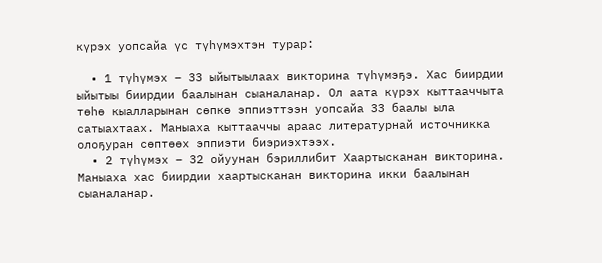күрэх уопсайа үс түһүмэхтэн турар:

  • 1 түһүмэх – 33 ыйытыылаах викторина түһүмэҕэ. Хас биирдии ыйытыы биирдии баалынан сыаналанар. Ол аата күрэх кыттааччыта төһө кыалларынан сөпкө эппиэттээн уопсайа 33 баалы ыла сатыахтаах. Маныаха кыттааччы араас литературнай источникка олоҕуран сөптөөх эппиэти биэриэхтээх.
  • 2 түһүмэх – 32 ойуунан бэриллибит Хаартысканан викторина. Маныаха хас биирдии хаартысканан викторина икки баалынан сыаналанар.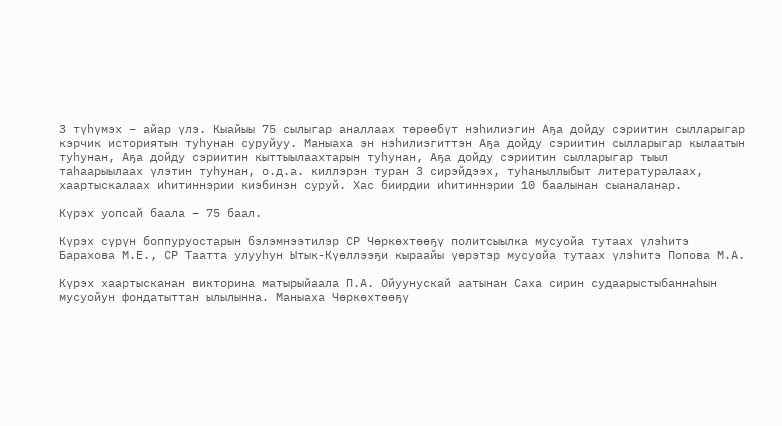3 түһүмэх – айар үлэ. Кыайыы 75 сылыгар аналлаах төрөөбүт нэһилиэгин Аҕа дойду сэриитин сылларыгар кэрчик историятын туһунан суруйуу. Маныаха эн нэһилиэгиттэн Аҕа дойду сэриитин сылларыгар кылаатын туһунан, Аҕа дойду сэриитин кыттыылаахтарын туһунан, Аҕа дойду сэриитин сылларыгар тыыл таһаарыылаах үлэтин туһунан, о.д.а. киллэрэн туран 3 сирэйдээх, туһаныллыбыт литературалаах, хаартыскалаах иһитиннэрии киэбинэн суруй. Хас биирдии иһитиннэрии 10 баалынан сыаналанар.

Күрэх уопсай баала – 75 баал.

Күрэх сүрүн боппуруостарын бэлэмнээтилэр СР Чөркөхтөөҕү политсыылка мусуойа тутаах үлэһитэ Барахова М.Е., СР Таатта улууһун Ытык-Күөллээҕи кыраайы үөрэтэр мусуойа тутаах үлэһитэ Попова М.А.

Күрэх хаартысканан викторина матырыйаала П.А. Ойуунускай аатынан Саха сирин судаарыстыбаннаһын мусуойун фондатыттан ылылынна. Маныаха Чөркөхтөөҕү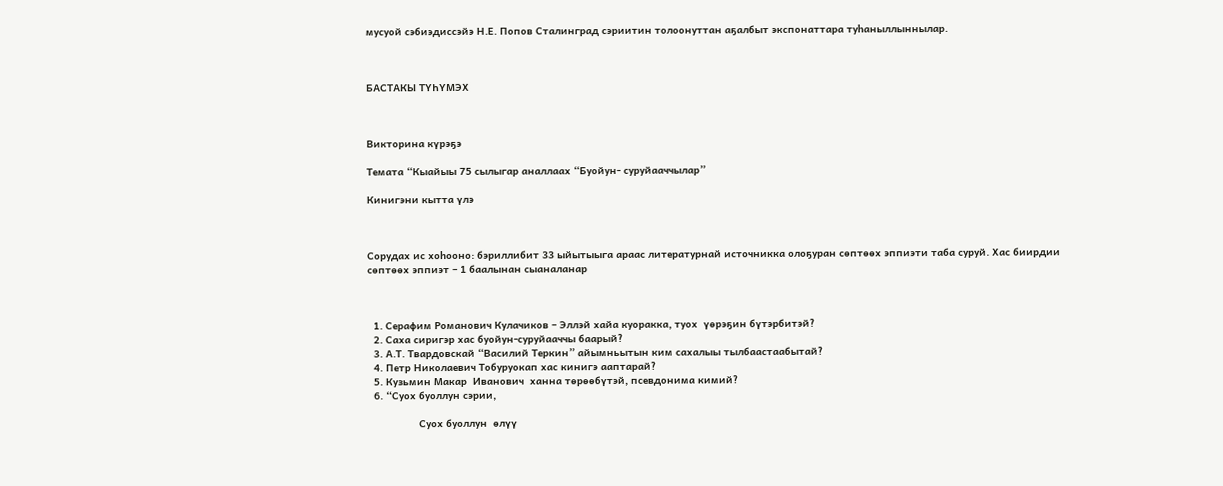мусуой сэбиэдиссэйэ Н.Е. Попов Сталинград сэриитин толоонуттан аҕалбыт экспонаттара туһаныллыннылар.



БАСТАКЫ ТҮҺҮМЭХ



Викторина күрэҕэ

Темата “Кыайыы 75 сылыгар аналлаах “Буойун- суруйааччылар”

Кинигэни кытта үлэ



Сорудах ис хоһооно: бэриллибит 33 ыйытыыга араас литературнай источникка олоҕуран сөптөөх эппиэти таба суруй. Хас биирдии сөптөөх эппиэт – 1 баалынан сыаналанар



  1. Серафим Романович Кулачиков – Эллэй хайа куоракка, туох  үөрэҕин бүтэрбитэй?
  2. Саха сиригэр хас буойун-суруйааччы баарый?
  3. А.Т. Твардовскай “Василий Теркин” айымньытын ким сахалыы тылбаастаабытай?
  4. Петр Николаевич Тобуруокап хас кинигэ ааптарай?
  5. Кузьмин Макар  Иванович  ханна төрөөбүтэй, псевдонима кимий?
  6. “Суох буоллун сэрии,

                 Суох буоллун  өлүү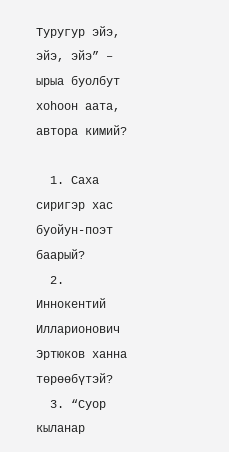Туругур эйэ, эйэ, эйэ” – ырыа буолбут хоһоон аата, автора кимий?

  1. Саха сиригэр хас буойун-поэт баарый?
  2. Иннокентий Илларионович Эртюков ханна төрөөбүтэй?
  3. “Суор кыланар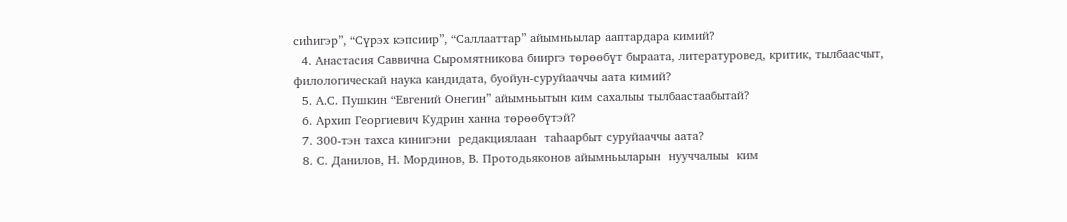сиһигэр”, “Сүрэх кэпсиир”, “Саллааттар” айымньылар ааптардара кимий?
  4. Анастасия Саввична Сыромятникова бииргэ төрөөбүт быраата, литературовед, критик, тылбаасчыт, филологическай наука кандидата, буойун-суруйааччы аата кимий?
  5. А.С. Пушкин “Евгений Онегин” айымньытын ким сахалыы тылбаастаабытай?
  6. Архип Георгиевич Кудрин ханна төрөөбүтэй?
  7. 300-тэн тахса кинигэни  редакциялаан  таһаарбыт суруйааччы аата?
  8. С. Данилов, Н. Мординов, В. Протодьяконов айымньыларын  нууччалыы  ким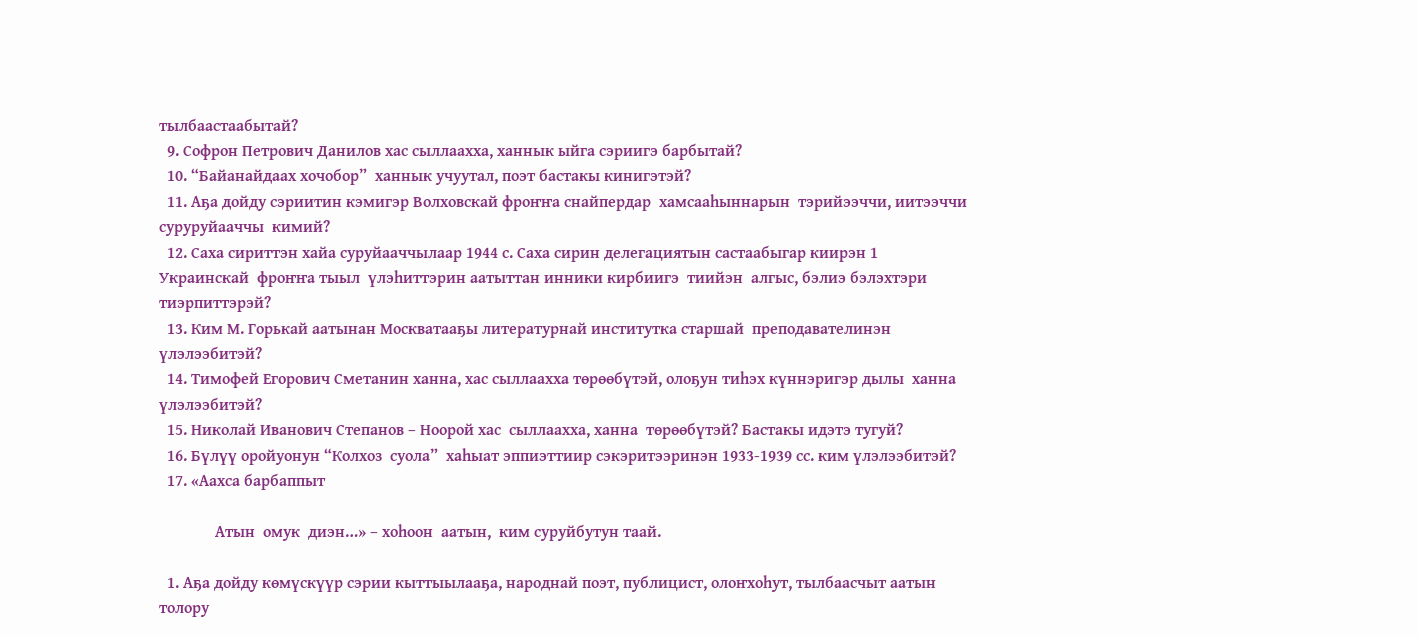тылбаастаабытай?
  9. Софрон Петрович Данилов хас сыллаахха, ханнык ыйга сэриигэ барбытай?
  10. “Байанайдаах хочобор”  ханнык учуутал, поэт бастакы кинигэтэй?
  11. Аҕа дойду сэриитин кэмигэр Волховскай фроҥҥа снайпердар  хамсааһыннарын  тэрийээччи, иитээччи  суруруйааччы  кимий?
  12. Саха сириттэн хайа суруйааччылаар 1944 с. Саха сирин делегациятын састаабыгар киирэн 1 Украинскай  фроҥҥа тыыл  үлэһиттэрин аатыттан инники кирбиигэ  тиийэн  алгыс, бэлиэ бэлэхтэри тиэрпиттэрэй?
  13. Ким М. Горькай аатынан Москватааҕы литературнай институтка старшай  преподавателинэн үлэлээбитэй?
  14. Тимофей Егорович Сметанин ханна, хас сыллаахха төрөөбүтэй, олоҕун тиһэх күннэригэр дылы  ханна  үлэлээбитэй?
  15. Николай Иванович Степанов – Ноорой хас  сыллаахха, ханна  төрөөбүтэй? Бастакы идэтэ тугуй?
  16. Бүлүү оройуонун “Колхоз  суола”  хаһыат эппиэттиир сэкэритээринэн 1933-1939 сс. ким үлэлээбитэй?
  17. «Аахса барбаппыт

              Атын  омук  диэн…» – хоһоон  аатын,  ким суруйбутун таай.

  1. Аҕа дойду көмүскүүр сэрии кыттыылааҕа, народнай поэт, публицист, олоҥхоһут, тылбаасчыт аатын толору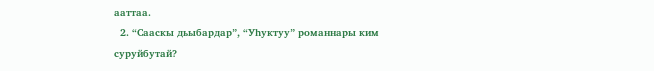ааттаа.
  2. “Сааскы дьыбардар”, “Уһуктуу” романнары ким суруйбутай?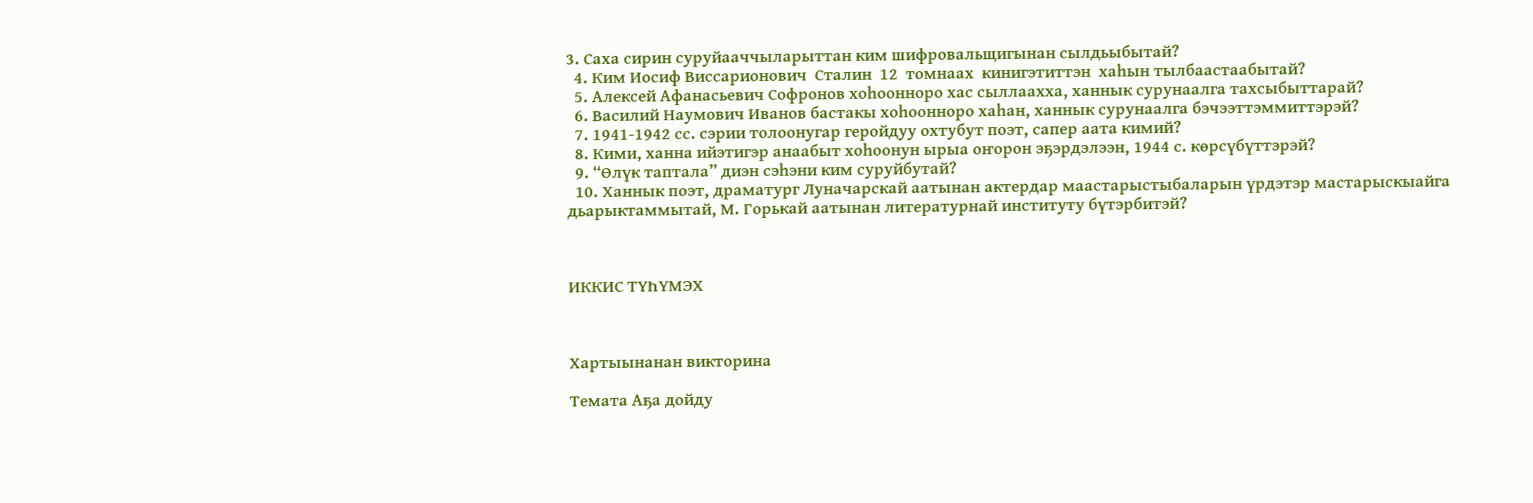3. Саха сирин суруйааччыларыттан ким шифровальщигынан сылдьыбытай?
  4. Ким Иосиф Виссарионович  Сталин  12  томнаах  кинигэтиттэн  хаһын тылбаастаабытай?
  5. Алексей Афанасьевич Софронов хоһоонноро хас сыллаахха, ханнык сурунаалга тахсыбыттарай?
  6. Василий Наумович Иванов бастакы хоһоонноро хаһан, ханнык сурунаалга бэчээттэммиттэрэй?
  7. 1941-1942 сс. сэрии толоонугар геройдуу охтубут поэт, сапер аата кимий?
  8. Кими, ханна ийэтигэр анаабыт хоһоонун ырыа оҥорон эҕэрдэлээн, 1944 с. көрсүбүттэрэй?
  9. “Өлүк таптала” диэн сэһэни ким суруйбутай?
  10. Ханнык поэт, драматург Луначарскай аатынан актердар маастарыстыбаларын үрдэтэр мастарыскыайга дьарыктаммытай, М. Горькай аатынан литературнай институту бүтэрбитэй?



ИККИС ТҮҺҮМЭХ



Хартыынанан викторина

Темата Аҕа дойду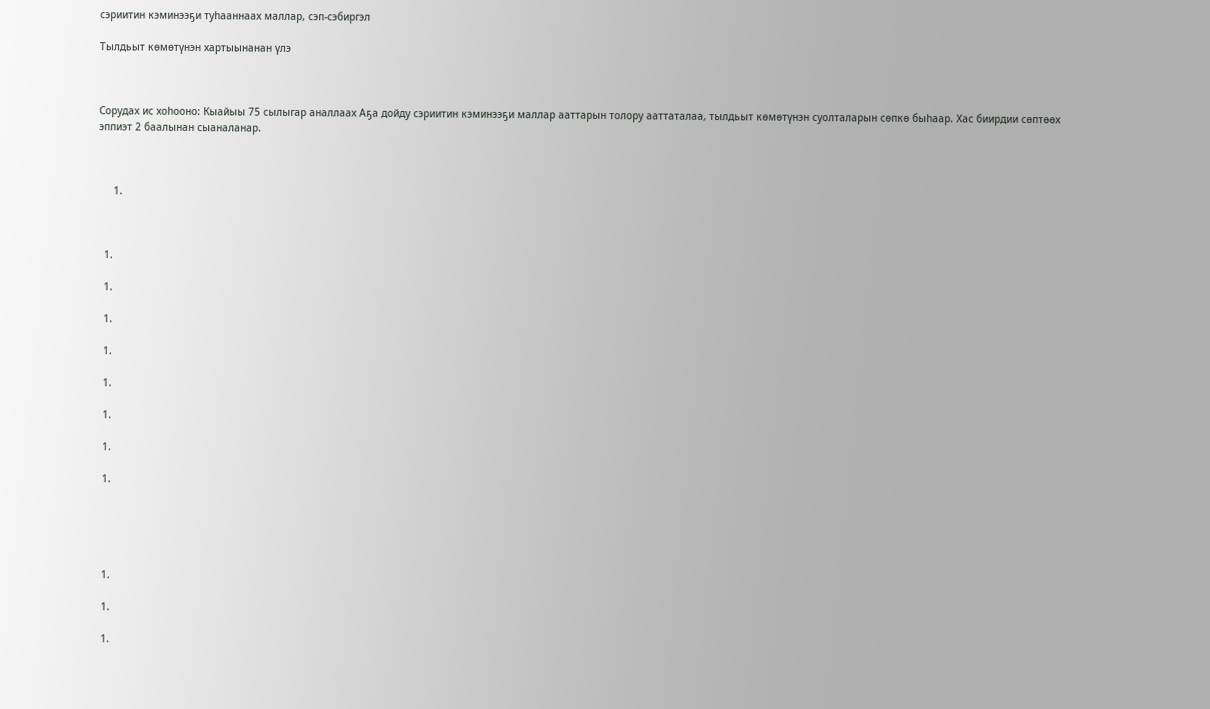сэриитин кэминээҕи туһааннаах маллар, сэп-сэбиргэл

Тылдьыт көмөтүнэн хартыынанан үлэ



Сорудах ис хоһооно: Кыайыы 75 сылыгар аналлаах Аҕа дойду сэриитин кэминээҕи маллар ааттарын толору ааттаталаа, тылдьыт көмөтүнэн суолталарын сөпкө быһаар. Хас биирдии сөптөөх эппиэт 2 баалынан сыаналанар.



     1.



  1.

  1.

  1.

  1.

  1.

  1.

  1.

  1.





  1.

  1.

  1.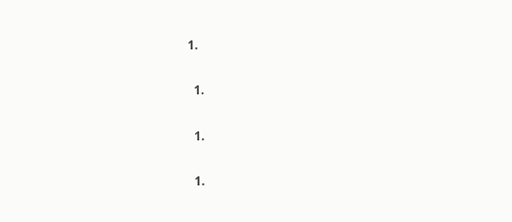1.

  1.

  1.

  1.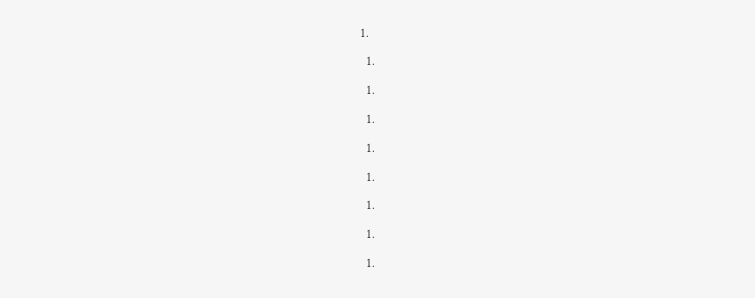1.

  1.

  1.

  1.

  1.

  1.

  1.

  1.

  1.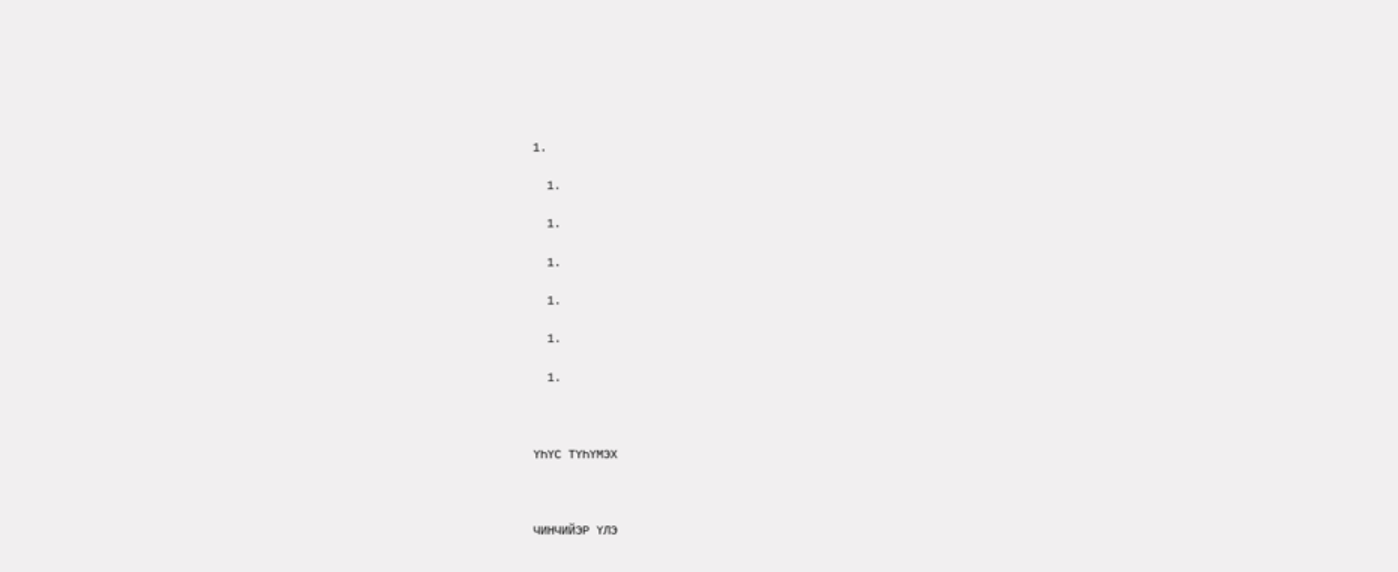1.

  1.

  1.

  1.

  1.

  1.

  1.



ҮҺҮС ТҮҺҮМЭХ



ЧИНЧИЙЭР ҮЛЭ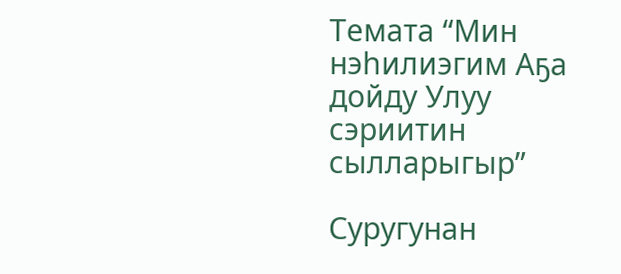Темата “Мин нэһилиэгим Аҕа дойду Улуу сэриитин сылларыгыр”

Суругунан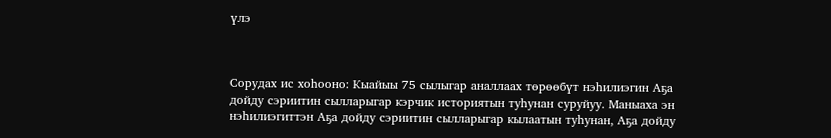үлэ



Сорудах ис хоһооно: Кыайыы 75 сылыгар аналлаах төрөөбүт нэһилиэгин Аҕа дойду сэриитин сылларыгар кэрчик историятын туһунан суруйуу. Маныаха эн нэһилиэгиттэн Аҕа дойду сэриитин сылларыгар кылаатын туһунан, Аҕа дойду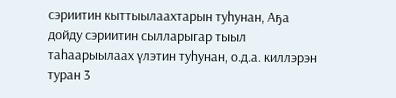сэриитин кыттыылаахтарын туһунан, Аҕа дойду сэриитин сылларыгар тыыл таһаарыылаах үлэтин туһунан, о.д.а. киллэрэн туран 3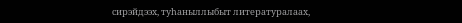сирэйдээх, туһаныллыбыт литературалаах,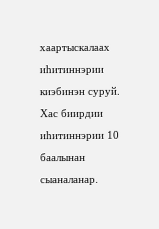хаартыскалаах иһитиннэрии киэбинэн суруй. Хас биирдии иһитиннэрии 10 баалынан сыаналанар.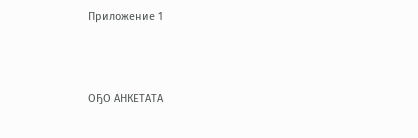Приложение 1



ОҔО АНКЕТАТА